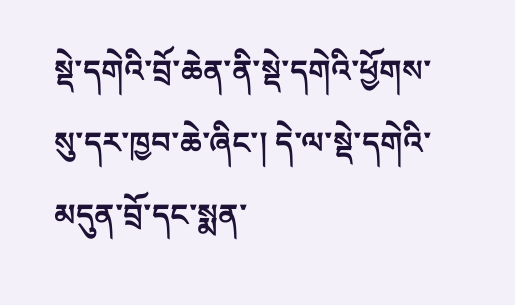སྡེ་དགེའི་བྲོ་ཆེན་ནི་སྡེ་དགེའི་ཕྱོགས་སུ་དར་ཁྱབ་ཆེ་ཞིང་། དེ་ལ་སྡེ་དགེའི་མདུན་བྲོ་དང་སྨན་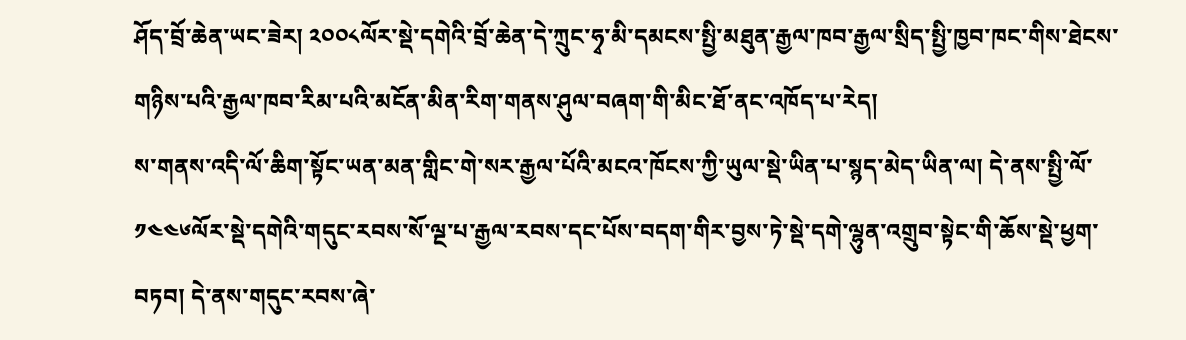ཤོད་བྲོ་ཆེན་ཡང་ཟེར། ༢༠༠༨ལོར་སྡེ་དགེའི་བྲོ་ཆེན་དེ་ཀྲུང་ཧྭ་མི་དམངས་སྤྱི་མཐུན་རྒྱལ་ཁབ་རྒྱལ་སྲིད་སྤྱི་ཁྱབ་ཁང་གིས་ཐེངས་གཉིས་པའི་རྒྱལ་ཁབ་རིམ་པའི་མངོན་མིན་རིག་གནས་ཤུལ་བཞག་གི་མིང་ཐོ་ནང་འཁོད་པ་རེད།
ས་གནས་འདི་ལོ་ཆིག་སྟོང་ཡན་མན་གླིང་གེ་སར་རྒྱལ་པོའི་མངའ་ཁོངས་ཀྱི་ཡུལ་སྡེ་ཡིན་པ་སྙད་མེད་ཡིན་ལ། དེ་ནས་སྤྱི་ལོ་༡༤༤༦ལོར་སྡེ་དགེའི་གདུང་རབས་སོ་ལྔ་པ་རྒྱལ་རབས་དང་པོས་བདག་གིར་བྱས་ཏེ་སྡེ་དགེ་ལྷུན་འགྲུབ་སྟེང་གི་ཆོས་སྡེ་ཕྱག་བཏབ། དེ་ནས་གདུང་རབས་ཞེ་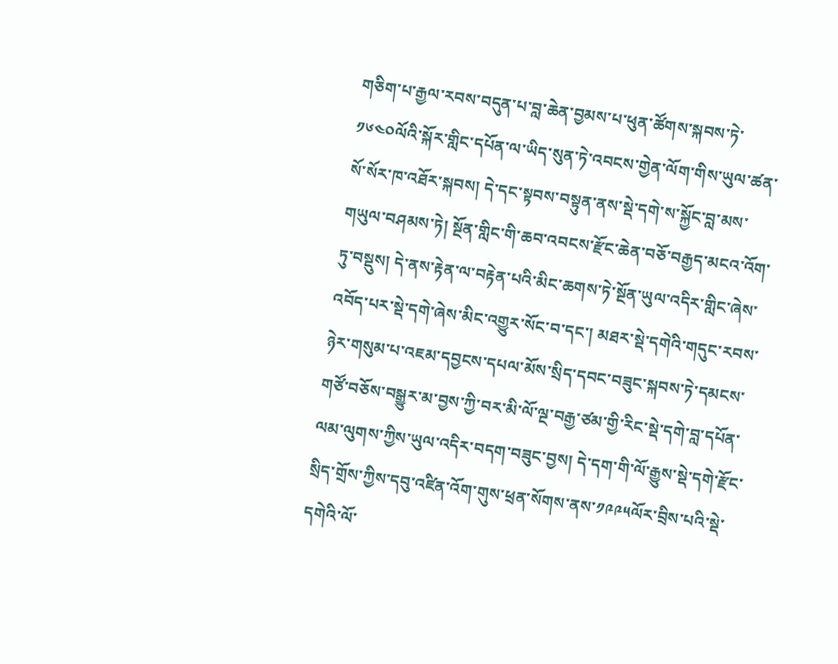གཅིག་པ་རྒྱལ་རབས་བདུན་པ་བླ་ཆེན་བྱམས་པ་ཕུན་ཚོགས་སྐབས་ཏེ་༡༦༤༠ལོའི་སྐོར་གླིང་དཔོན་ལ་ཡིད་སུན་ཏེ་འབངས་གྱེན་ལོག་གིས་ཡུལ་ཚན་སོ་སོར་ཁ་འཐོར་སྐབས། དེ་དང་སྟབས་བསྟུན་ནས་སྡེ་དགེ་ས་སྐྱོང་བླ་མས་གཡུལ་བཤམས་ཏེ། སྔོན་གླིང་གི་ཆབ་འབངས་རྫོང་ཆེན་བཅོ་བརྒྱད་མངའ་འོག་ཏུ་བསྡུས། དེ་ནས་རྟེན་ལ་བརྟེན་པའི་མིང་ཆགས་ཏེ་སྔོན་ཡུལ་འདིར་གླིང་ཞེས་འབོད་པར་སྡེ་དགེ་ཞེས་མིང་འགྱུར་སོང་བ་དང་། མཐར་སྡེ་དགེའི་གདུང་རབས་ཉེར་གསུམ་པ་འཇམ་དབྱངས་དཔལ་མོས་སྲིད་དབང་བཟུང་སྐབས་ཏེ་དམངས་གཙོ་བཅོས་བསྒྱུར་མ་བྱས་ཀྱི་བར་མི་ལོ་ལྔ་བརྒྱ་ཙམ་གྱི་རིང་སྡེ་དགེ་བླ་དཔོན་ལམ་ལུགས་ཀྱིས་ཡུལ་འདིར་བདག་བཟུང་བྱས། དེ་དག་གི་ལོ་རྒྱུས་སྡེ་དགེ་རྫོང་སྲིད་གྲོས་ཀྱིས་དབུ་འཛིན་འོག་གུས་ཕྲན་སོགས་ནས་༡༩༩༥ལོར་བྲིས་པའི་སྡེ་དགེའི་ལོ་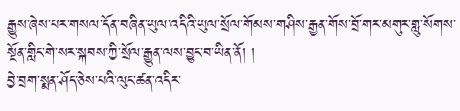རྒྱུས་ཞེས་པར་གསལ་དོན་བཞིན་ཡུལ་འདིའི་ཡུལ་སྲོལ་གོམས་གཤིས་རྒྱན་གོས་བྲོ་གར་མགུར་གླུ་སོགས་སྔོན་གླིང་གེ་སར་སྐབས་ཀྱི་སྲོལ་རྒྱུན་ལས་བྱུང་བ་ཡིན་ནོ། །
བྱེ་བྲག་སྨན་ཤོད་ཅེས་པའི་ལུང་ཚན་འདིར་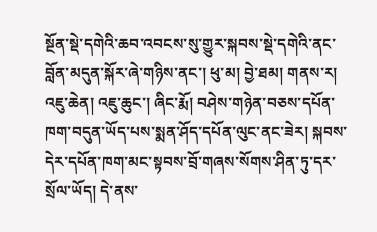སྔོན་སྡེ་དགེའི་ཆབ་འབངས་སུ་གྱུར་སྐབས་སྡེ་དགེའི་ནང་བློན་མདུན་སྐོར་ཞེ་གཉིས་ནང་། ཕུ་མ། བྱེ་ཐམ། གནས་ར། འཇུ་ཆེན། འཇུ་ཆུང་། ཞིང་རྨོ། བཤེས་གཉེན་བཅས་དཔོན་ཁག་བདུན་ཡོད་པས་སྨན་ཤོད་དཔོན་ལུང་ནང་ཟེར། སྐབས་དེར་དཔོན་ཁག་མང་སྟབས་བྲོ་གཞས་སོགས་ཤིན་ཏུ་དར་སྲོལ་ཡོད། དེ་ནས་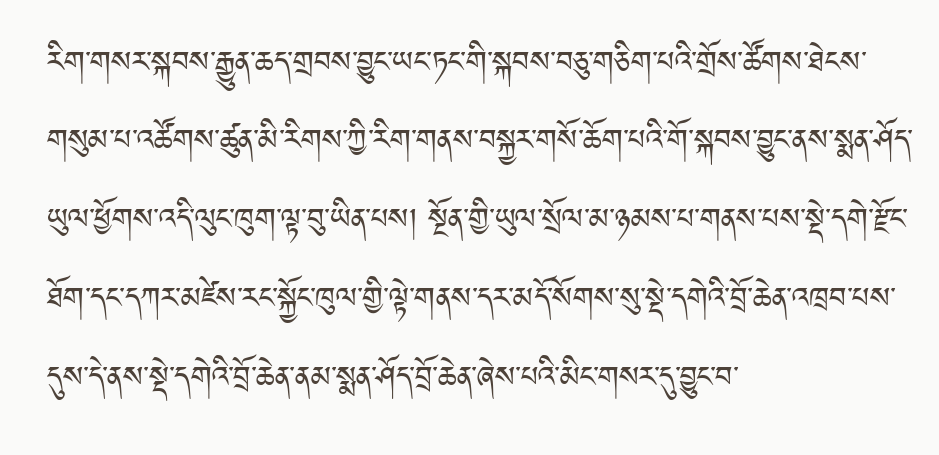རིག་གསར་སྐབས་རྒྱུན་ཆད་གྲབས་བྱུང་ཡང་ཏང་གི་སྐབས་བཅུ་གཅིག་པའི་གྲོས་ཚོགས་ཐེངས་གསུམ་པ་འཚོགས་ཚུན་མི་རིགས་ཀྱི་རིག་གནས་བསྐྱར་གསོ་ཆོག་པའི་གོ་སྐབས་བྱུང་ནས་སྨན་ཤོད་ཡུལ་ཕྱོགས་འདི་ལུང་ཁུག་ལྟ་བུ་ཡིན་པས། སྔོན་གྱི་ཡུལ་སྲོལ་མ་ཉམས་པ་གནས་པས་སྡེ་དགེ་རྫོང་ཐོག་དང་དཀར་མཛེས་རང་སྐྱོང་ཁུལ་གྱི་ལྟེ་གནས་དར་མདོ་སོགས་སུ་སྡེ་དགེའི་བྲོ་ཆེན་འཁྲབ་པས་དུས་དེ་ནས་སྡེ་དགེའི་བྲོ་ཆེན་ནམ་སྨན་ཤོད་བྲོ་ཆེན་ཞེས་པའི་མིང་གསར་དུ་བྱུང་བ་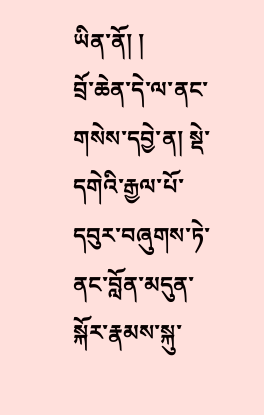ཡིན་ནོ། །
བྲོ་ཆེན་དེ་ལ་ནང་གསེས་དབྱེ་ན། སྡེ་དགེའི་རྒྱལ་པོ་དབུར་བཞུགས་ཏེ་ནང་བློན་མདུན་སྐོར་རྣམས་སྐུ་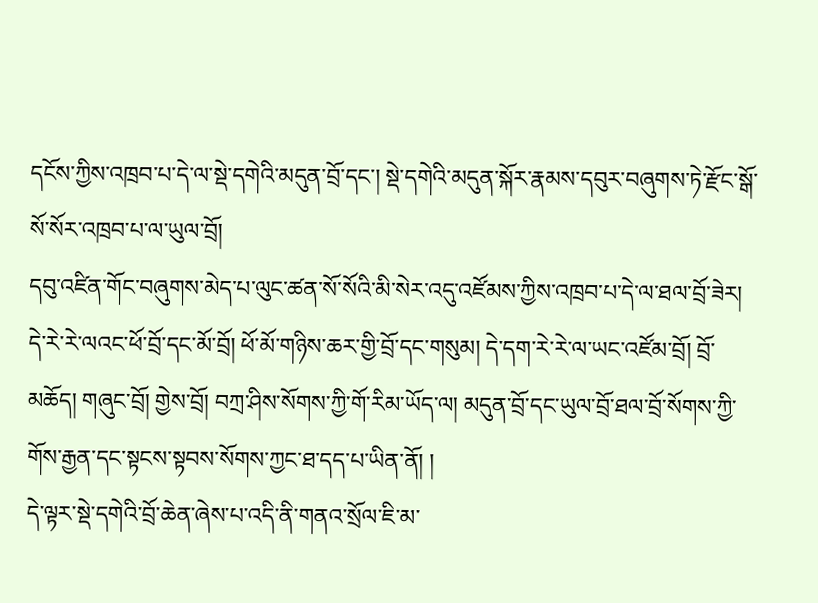དངོས་ཀྱིས་འཁྲབ་པ་དེ་ལ་སྡེ་དགེའི་མདུན་བྲོ་དང་། སྡེ་དགེའི་མདུན་སྐོར་རྣམས་དབུར་བཞུགས་ཏེ་རྫོང་སྒོ་སོ་སོར་འཁྲབ་པ་ལ་ཡུལ་བྲོ།
དབུ་འཛིན་གོང་བཞུགས་མེད་པ་ལུང་ཚན་སོ་སོའི་མི་སེར་འདུ་འཛོམས་ཀྱིས་འཁྲབ་པ་དེ་ལ་ཐལ་བྲོ་ཟེར།
དེ་རེ་རེ་ལའང་ཕོ་བྲོ་དང་མོ་བྲོ། ཕོ་མོ་གཉིས་ཆར་གྱི་བྲོ་དང་གསུམ། དེ་དག་རེ་རེ་ལ་ཡང་འཛོམ་བྲོ། བྲོ་མཆོད། གཞུང་བྲོ། གྱེས་བྲོ། བཀྲ་ཤིས་སོགས་ཀྱི་གོ་རིམ་ཡོད་ལ། མདུན་བྲོ་དང་ཡུལ་བྲོ་ཐལ་བྲོ་སོགས་ཀྱི་གོས་རྒྱན་དང་སྟངས་སྟབས་སོགས་ཀྱང་ཐ་དད་པ་ཡིན་ནོ། །
དེ་ལྟར་སྡེ་དགེའི་བྲོ་ཆེན་ཞེས་པ་འདི་ནི་གནའ་སྲོལ་ཇི་མ་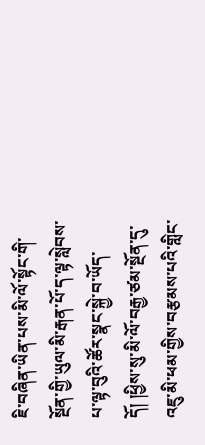ཇི་བཞིན་ཡིན་པས་མི་ལོ་སྟོང་གི་སྔོན་གྱི་ཡུལ་མི་རྒན་པོ་ད་ལྟ་སླེབས་པ་ལྟ་བུའི་ཚོར་སྣང་སྐྱེ་བ་ཡོད་དོ། །ཕྱིས་སུ་མི་ལོ་བརྒྱ་ཙམ་སྔོན་དུ་འཇུ་མི་ཕམ་གྱིས་བརྩམས་པའི་གླིང་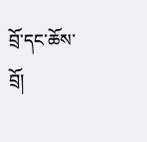བྲོ་དང་ཆོས་བྲོ།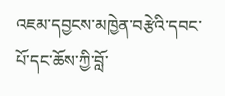འཇམ་དབྱངས་མཁྱེན་བརྩེའི་དབང་པོ་དང་ཆོས་ཀྱི་བློ་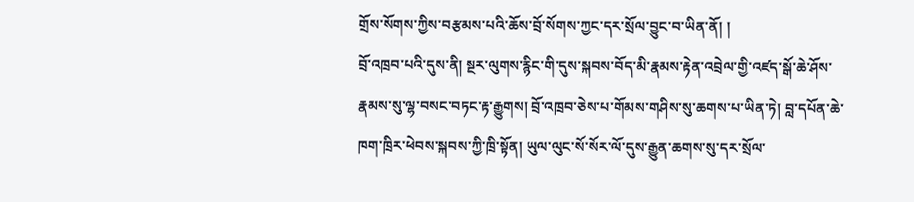གྲོས་སོགས་ཀྱིས་བརྩམས་པའི་ཆོས་བྲོ་སོགས་ཀྱང་དར་སྲོལ་བྱུང་བ་ཡིན་ནོ། །
བྲོ་འཁྲབ་པའི་དུས་ནི། སྔར་ལུགས་རྙིང་གི་དུས་སྐབས་བོད་མི་རྣམས་རྟེན་འབྲེལ་གྱི་འཛད་སྒོ་ཆེ་ཤོས་རྣམས་སུ་ལྷ་བསང་བཏང་རྟ་རྒྱུགས། བྲོ་འཁྲབ་ཅེས་པ་གོམས་གཤིས་སུ་ཆགས་པ་ཡིན་ཏེ། བླ་དཔོན་ཆེ་ཁག་ཁྲིར་ཕེབས་སྐབས་ཀྱི་ཁྲི་སྟོན། ཡུལ་ལུང་སོ་སོར་ལོ་དུས་རྒྱུན་ཆགས་སུ་དར་སྲོལ་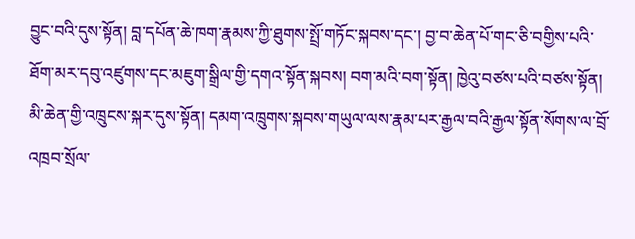བྱུང་བའི་དུས་སྟོན། བླ་དཔོན་ཆེ་ཁག་རྣམས་ཀྱི་ཐུགས་སྤྲོ་གཏོང་སྐབས་དང་། བྱ་བ་ཆེན་པོ་གང་ཅི་བགྱིས་པའི་ཐོག་མར་དབུ་འཛུགས་དང་མཇུག་སྒྲིལ་གྱི་དགའ་སྟོན་སྐབས། བག་མའི་བག་སྟོན། ཁྱེའུ་བཙས་པའི་བཙས་སྟོན། མི་ཆེན་གྱི་འཁྲུངས་སྐར་དུས་སྟོན། དམག་འཁྲུགས་སྐབས་གཡུལ་ལས་རྣམ་པར་རྒྱལ་བའི་རྒྱལ་སྟོན་སོགས་ལ་བྲོ་འཁྲབ་སྲོལ་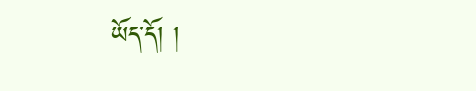ཡོད་དོ། །